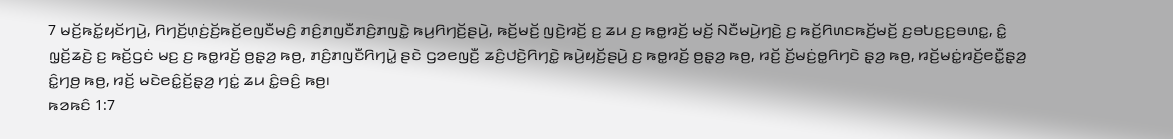7 ꤗꤢꤩ꤬ꤒꤢꤩ꤭ꤟꤢꤩꤚꤣꤧ꤬, ꤖꤚꤢꤩ꤬ꤛ꤫ꤢꤦ꤬ꤢꤩ꤬ꤒꤢꤩ꤬ꤕꤜꤢꤪꤗꤢꤨ꤬ ꤊꤢꤨ꤬ꤊꤜꤢꤪꤊꤢꤨ꤬ꤊꤜꤢꤧ꤭ ꤒꤣ꤬ꤖꤚꤢꤩ꤬ꤔꤣꤧ꤬, ꤒꤢꤩ꤬ꤗꤢꤩ꤬ ꤜꤢꤧ꤬ꤙꤢꤩ꤬ ꤢ꤬ ꤘꤣ ꤢ꤬ ꤒꤥ꤭ꤙꤢꤩ꤬ ꤗꤢꤩ꤬ ꤡꤢꤪꤗꤣꤧ꤬ꤚꤢꤧ꤬ ꤢ꤬ ꤒꤢꤩ꤬ꤖꤛꤢꤒꤢꤩ꤬ꤗꤢꤩ꤬ ꤢ꤬ꤋꤝꤢ꤬ꤢ꤬ꤋꤛꤢ꤭, ꤢꤨ꤭ ꤜ꤫ꤢꤩ꤬ꤘꤢꤧ꤬ ꤢ꤬ ꤒꤢꤩ꤬ꤞꤢꤦ ꤗꤢ꤬ ꤢ꤬ ꤒꤥ꤭ꤙꤢꤩ꤬ ꤥ꤬ꤔ꤫ꤤ꤬ ꤒꤥ꤬, ꤊꤢꤨ꤬ꤊꤜꤢꤪꤖꤚꤣꤧ꤭ ꤔꤢꤧ ꤞꤤꤕꤜꤢꤪ꤬ ꤘꤢꤨ꤬ꤓꤢꤧ꤬ꤖꤚꤢꤧ꤭ ꤒꤣꤧ꤬ꤟꤢꤩ꤬ꤔꤣꤧ꤬ ꤢ꤬ ꤒꤥ꤭ꤙꤢꤩ꤬ ꤥ꤬ꤔ꤫ꤤ꤬ ꤒꤥ꤬, ꤙꤢꤩ꤬ ꤢꤩ꤬ꤗꤢꤦ꤬ꤥ꤭ꤖꤚꤢꤧ ꤔ꤫ꤤ꤬ ꤒꤥ꤬, ꤙꤢꤩ꤬ꤗꤢꤦ꤭ꤙꤢꤩ꤬ꤕꤢꤪ꤭ꤔ꤫ꤤ꤬ ꤢꤨ꤭ꤚꤥ꤬ ꤒꤥ꤬, ꤙꤢꤩ꤬ ꤗꤢꤧꤕꤢꤨ꤭ꤢꤩ꤬ꤔ꤫ꤤ꤬ ꤚꤢꤦ꤭ ꤘꤣ ꤢꤨ꤭ꤋꤢꤨ꤬ ꤒꤥ꤬꤯
ꤒꤤꤒꤢꤨ 1:7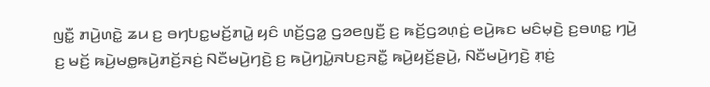ꤜꤢꤪ꤭ ꤊꤣꤧ꤬ꤛꤢꤧ꤭ ꤘꤣ ꤢ꤬ ꤋꤚꤝꤢ꤭ꤗꤢꤩ꤬ꤊꤣꤧ꤭ ꤟꤢꤨ ꤛꤢꤩ꤬ꤞꤤ꤭ ꤞꤤꤕꤜꤢꤪ꤬ ꤢ꤬ ꤒꤢꤩ꤬ꤞꤤꤛ꤫ꤢꤦ꤬ ꤕꤣꤧ꤬ꤒꤢ ꤗꤢꤨꤗ꤫ꤢꤧ꤬ ꤢ꤬ꤋꤛꤢ꤭ ꤚꤣꤧ꤬ ꤢ꤬ ꤗꤢꤩ꤬ ꤒꤣꤧ꤬ꤗꤥ꤭ꤒꤣꤧ꤬ꤊꤢꤩ꤬ꤏꤢꤦ꤬ ꤡꤢꤪꤗꤣꤧ꤬ꤚꤢꤧ꤬ ꤢ꤬ ꤒꤣꤧ꤬ꤚꤣꤧ꤭ꤏꤝꤢ꤬ꤏꤢꤪ꤭ ꤒꤣꤧ꤬ꤟꤢꤩ꤬ꤔꤣꤧ꤬, ꤡꤢꤪꤗꤣꤧ꤬ꤚꤢꤧ꤬ ꤊ꤫ꤢꤦ꤬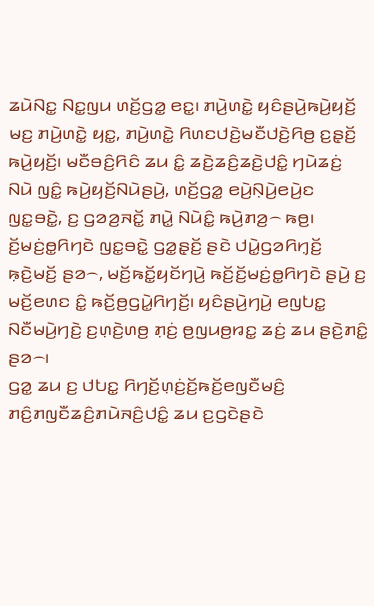ꤘꤣꤧꤡꤢ꤭ ꤡꤢ꤭ꤜꤣ ꤛꤢꤩ꤬ꤞꤤ꤭ ꤕꤢ꤭꤯ ꤊꤣꤧ꤬ꤛꤢꤧ꤭ ꤟꤢꤨꤔꤣꤧ꤬ꤒꤣꤧ꤬ꤟꤢꤩ꤬ ꤗꤢ꤬ ꤊꤣꤧ꤬ꤛꤢꤧ꤭ ꤟꤢ꤭, ꤊꤣꤧ꤬ꤛꤢꤧ꤭ ꤖꤛꤢꤓꤢꤧ꤬ꤗꤢꤪꤓꤢꤧ꤬ꤖꤥ꤬ ꤢ꤬ꤔ꤫ꤢꤩ꤬ ꤒꤣꤧ꤬ꤟꤢꤩ꤬꤯ ꤗꤢꤪꤋꤢꤨ꤬ꤖꤢꤨ ꤘꤣ ꤢꤨ꤭ ꤘꤢꤧ꤬ꤘꤢꤨ꤬ꤘꤢꤧ꤬ꤓꤢꤨ꤭ ꤚꤣꤧꤘꤢꤦ꤬ ꤡꤣꤧ ꤜꤢꤨ꤭ ꤒꤣꤧ꤬ꤟꤢꤩ꤬ꤡꤣꤧꤔꤣꤧ꤬, ꤛꤢꤩ꤬ꤞꤤ꤭ ꤕꤣꤧ꤬ꤡ꤫ꤣꤧ꤬ꤕꤣꤧ꤬ꤢ ꤜꤢ꤭ꤋꤢꤧ꤭, ꤢ꤬ ꤞꤤꤤ꤬ꤏꤢꤩ꤭ ꤊꤣꤧ꤭ ꤡꤣꤧꤢꤨ꤭ ꤒꤣꤧ꤬ꤊꤤ꤬꤮ ꤒꤥ꤬꤯
ꤢꤩ꤬ꤗꤢꤦ꤬ꤥ꤭ꤖꤚꤢꤧ ꤜꤢ꤭ꤋꤢꤧ꤭ ꤞꤤ꤭ꤔ꤫ꤢꤩ꤬ ꤔꤢꤧ ꤓꤣꤧ꤭ꤞꤤꤖꤚ꤫ꤢꤩ꤬ ꤒ꤫ꤢꤧ꤬ꤗꤢꤩ꤬ ꤔꤤ꤮, ꤗꤢꤩ꤬ꤒꤢꤩ꤭ꤟꤢꤩꤚꤣꤧ꤬ ꤒꤢꤩ꤬ꤢꤩ꤬ꤗꤢꤦ꤬ꤥ꤭ꤖꤚꤢꤧ ꤔꤣꤧ꤬ ꤢ꤬ ꤗꤢꤩ꤬ꤕꤛꤢ ꤢꤨ꤭ ꤒꤢꤩ꤬ꤥ꤬ꤞꤣꤧ꤭ꤖꤚꤢꤩ꤬꤯ ꤟꤢꤨꤔꤣꤧ꤬ꤚꤣꤧ꤬ ꤕꤜꤝꤢ꤭ ꤡꤢꤪꤗꤣꤧ꤬ꤚꤢꤧ꤬ ꤢ꤬ꤛ꤫ꤢꤧ꤬ꤛꤥ꤬ ꤊ꤫ꤢꤦ꤬ ꤥ꤬ꤜꤣꤥ꤬ꤙꤢ꤭ ꤘꤢꤦ꤬ ꤘꤣ ꤔꤢꤧ꤬ꤊꤢꤨ꤭ ꤔꤤ꤮꤯
ꤞꤤ꤭ ꤘꤣ ꤢ꤬ ꤓꤝꤢ꤭ ꤖꤚꤢꤩ꤬ꤛ꤫ꤢꤦ꤬ꤢꤩ꤬ꤒꤢꤩ꤬ꤕꤜꤢꤪꤗꤢꤨ꤬ ꤊꤢꤨ꤬ꤊꤜꤢꤪꤘꤢꤨ꤬ꤊꤣꤧꤏꤢꤨ꤬ꤓꤢꤨ꤭ ꤘꤣ ꤢ꤬ꤞꤢꤧꤔꤢꤧ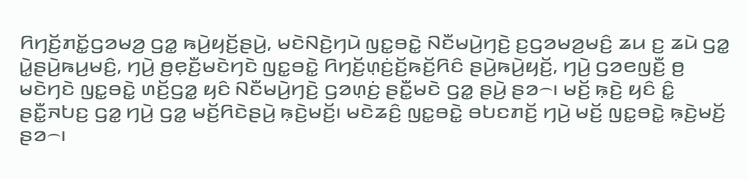ꤖꤚꤢꤩ꤬ꤊꤢꤩ꤭ꤞꤤꤗꤤ꤬ ꤞꤤ꤭ ꤒꤣꤧ꤬ꤟꤢꤩ꤬ꤔꤣꤧ꤬, ꤗꤢꤧꤡꤢꤧ꤬ꤚꤣꤧ ꤜꤢ꤭ꤋꤢꤧ꤭ ꤡꤢꤪꤗꤣꤧ꤬ꤚꤢꤧ꤬ ꤢ꤬ꤞꤤꤗꤤ꤬ꤗꤢꤨ꤬ ꤘꤣ ꤢ꤬ ꤘꤣꤧ ꤞꤤ꤭ ꤣꤧ꤭ꤔꤣꤧ꤬ꤒꤣ꤬ꤗꤢꤨ꤬, ꤚꤣꤧ꤬ ꤥ꤬ꤕ꤫ꤢꤪ꤬ꤗꤢꤧꤚꤢꤧ ꤜꤢ꤭ꤋꤢꤧ꤭ ꤖꤚꤢꤩ꤬ꤛ꤫ꤢꤦ꤬ꤢꤩ꤬ꤒꤢꤩ꤬ꤖꤢꤨ ꤔꤣꤧ꤬ꤒꤣꤧ꤬ꤟꤢꤩ꤬, ꤚꤣꤧ꤬ ꤞꤤꤕꤜꤢꤪ꤬ ꤥ꤬ ꤗꤢꤧꤚꤢꤧ ꤜꤢ꤭ꤋꤢꤧ꤭ ꤛꤢꤩ꤬ꤞꤤ꤭ ꤟꤢꤨ ꤡꤢꤪꤗꤣꤧ꤬ꤚꤢꤧ꤬ ꤞꤤꤛ꤫ꤢꤦ꤬ ꤔꤢꤪ꤭ꤗꤢꤧ ꤞꤤ꤭ ꤔꤣꤧ꤬ ꤔꤤ꤮꤯ ꤗꤢꤩ꤬ ꤒ꤫ꤢꤧ꤬ ꤟꤢꤨ ꤢꤨ꤭ ꤔꤢꤪ꤭ꤏꤝꤢ꤬ ꤞꤤ꤭ ꤚꤣꤧ꤬ ꤞꤤ꤭ ꤗꤢꤩ꤬ꤖꤢꤧꤔꤣꤧ꤬ ꤒ꤫ꤢꤧ꤬ꤗꤢꤩ꤬꤯ ꤗꤢꤧꤘꤢꤨ꤬ ꤜꤢ꤭ꤋꤢꤧ꤭ ꤋꤝꤢꤊꤢꤩ꤬ ꤚꤣꤧ꤬ ꤗꤢꤩ꤬ ꤜꤢ꤭ꤋꤢꤧ꤭ ꤒ꤫ꤢꤧ꤬ꤗꤢꤩ꤬ ꤔꤤ꤮꤯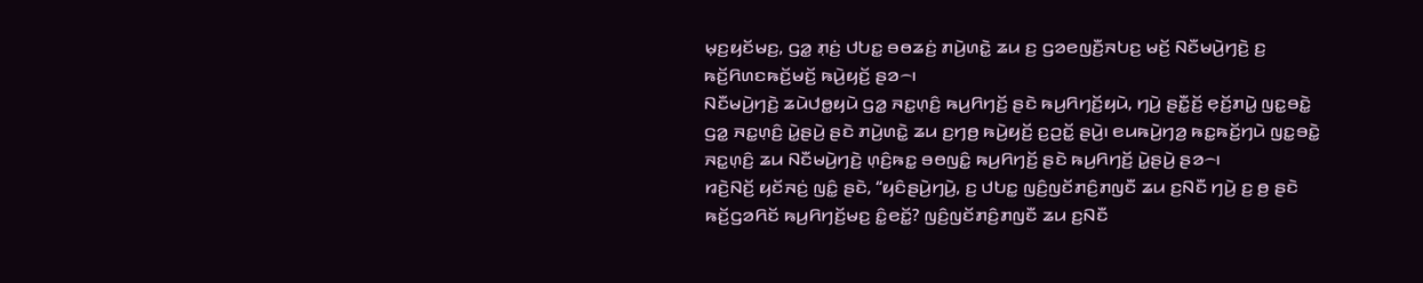ꤗ꤫ꤢ꤬ꤟꤢꤩꤗꤢ꤬, ꤞꤤ꤭ ꤊ꤫ꤢꤦ꤬ ꤓꤝꤢ꤭ ꤋꤥꤘꤢꤦ꤬ ꤊꤣꤧ꤬ꤛꤢꤧ꤭ ꤘꤣ ꤢ꤬ ꤞꤤꤕꤜꤢꤪ꤬ꤏꤝꤢ꤬ ꤗꤢꤩ꤬ ꤡꤢꤪꤗꤣꤧ꤬ꤚꤢꤧ꤬ ꤢ꤬ ꤒꤢꤩ꤬ꤖꤛꤢꤒꤢꤩ꤬ꤗꤢꤩ꤬ ꤒꤣꤧ꤬ꤟꤢꤩ꤬ ꤔꤤ꤮꤯
ꤡꤢꤪꤗꤣꤧ꤬ꤚꤢꤧ꤬ ꤘꤣꤧꤓꤥ꤭ꤟꤣꤧ ꤞꤤ꤭ ꤏꤢ꤭ꤛ꤫ꤢꤨ꤬ ꤒꤣ꤬ꤖꤚꤢꤩ꤬ ꤔꤢꤧ ꤒꤣ꤬ꤖꤚꤢꤩ꤬ꤟꤣꤧ, ꤚꤣꤧ꤬ ꤔꤢꤪ꤭ꤢꤩ꤬ ꤕ꤫ꤢꤩ꤬ꤊꤣꤧ꤭ ꤜꤢ꤭ꤋꤢꤧ꤭ ꤞꤤ꤭ ꤏꤢ꤭ꤛ꤫ꤢꤨ꤬ ꤣꤧ꤭ꤔꤣꤧ꤬ ꤔꤢꤧ ꤊꤣꤧ꤬ꤛꤢꤧ꤭ ꤘꤣ ꤢ꤬ꤚꤥ꤬ ꤒꤣꤧ꤬ꤟꤢꤩ꤬ ꤢ꤬ꤑꤢꤩ꤭ ꤔꤣꤧ꤬꤯ ꤕꤣꤒꤣꤧ꤬ꤚꤤ꤬ ꤒꤢ꤭ꤒꤢꤩ꤬ꤚꤣꤧ ꤜꤢ꤭ꤋꤢꤧ꤭ ꤏꤢ꤭ꤛ꤫ꤢꤨ꤬ ꤘꤣ ꤡꤢꤪꤗꤣꤧ꤬ꤚꤢꤧ꤬ ꤛ꤫ꤢꤨ꤬ꤒꤢ꤭ ꤋꤥꤜꤢꤨ꤭ ꤒꤣ꤬ꤖꤚꤢꤩ꤬ ꤔꤢꤧ ꤒꤣ꤬ꤖꤚꤢꤩ꤬ ꤣꤧ꤭ꤔꤣꤧ꤬ ꤔꤤ꤮꤯
ꤙꤢꤧ꤬ꤡꤢꤩ꤬ ꤟꤢꤩꤏꤢꤦ꤬ ꤜꤢꤨ꤭ ꤔꤢꤧ, “ꤟꤢꤨꤔꤣꤧ꤬ꤚꤣꤧ꤬, ꤢ꤬ ꤓꤝꤢ꤭ ꤜꤢꤨ꤬ꤜꤢꤩꤊꤢꤨ꤬ꤊꤜꤢꤪ ꤘꤣ ꤢ꤬ꤡꤢꤪ ꤚꤣꤧ꤬ ꤢ꤬ ꤥ꤬ ꤔꤢꤧ ꤒꤢꤩ꤬ꤞꤤꤖꤢꤩ ꤒꤣ꤬ꤖꤚꤢꤩ꤬ꤗꤢ꤬ ꤢꤨ꤭ꤕꤢꤩ꤭? ꤜꤢꤨ꤬ꤜꤢꤩꤊꤢꤨ꤬ꤊꤜꤢꤪ ꤘꤣ ꤢ꤬ꤡꤢꤪ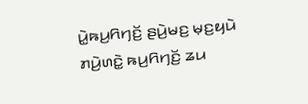ꤣꤧ꤭ꤒꤣ꤬ꤖꤚꤢꤩ꤬ ꤔꤣꤧ꤬ꤗꤢ꤬ ꤗ꤫ꤢ꤬ꤟꤣꤧ ꤊꤣꤧ꤬ꤛꤢꤧ꤭ ꤒꤣ꤬ꤖꤚꤢꤩ꤬ ꤘꤣ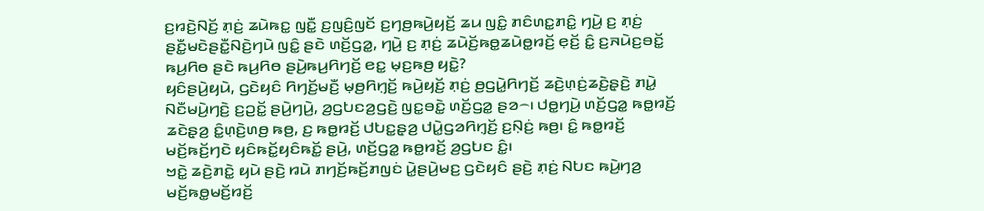ꤢ꤬ꤙꤢꤧ꤬ꤡꤢꤩ꤬ ꤊ꤫ꤢꤦ꤬ ꤘꤣꤧꤒꤢ꤭ ꤜꤢꤪ꤭ ꤢ꤬ꤜꤢꤨ꤬ꤜꤢꤩ ꤢ꤬ꤚꤥ꤬ꤒꤣꤧ꤬ꤟꤢꤩ꤬ ꤘꤣ ꤜꤢꤨ꤭ ꤊꤢꤨꤛꤢ꤭ꤊꤢꤨ꤭ ꤚꤣꤧ꤬ ꤢ꤬ ꤊ꤫ꤢꤦ꤬ ꤔꤢꤪ꤭ꤗꤢꤧꤔꤢꤪ꤭ꤡꤢꤧ꤬ꤚꤣꤧ ꤜꤢꤨ꤭ ꤔꤢꤧ ꤛꤢꤩ꤬ꤞꤤ꤭, ꤚꤣꤧ꤬ ꤢ꤬ ꤊ꤫ꤢꤦ꤬ ꤘꤣꤧꤢꤩ꤬ꤒꤥ꤭ꤘꤣꤧꤥ꤭ꤙꤢꤩ꤬ ꤕ꤫ꤢꤩ꤬ ꤢꤨ꤭ ꤢ꤬ꤏꤣꤧꤢ꤬ꤋꤢꤩ꤭ ꤒꤣ꤬ꤖꤥ ꤔꤢꤧ ꤒꤣ꤬ꤖꤥ ꤔꤣꤧ꤬ꤒꤣ꤬ꤖꤚꤢꤩ꤬ ꤕꤢ꤭ ꤗ꤫ꤢ꤬ꤒꤥ꤬ ꤟꤢꤧ꤭?
ꤟꤢꤨꤔꤣꤧ꤬ꤟꤣꤧ, ꤞꤢꤧꤟꤢꤨ ꤖꤚꤢꤩ꤬ꤗꤢꤪ꤬ ꤗ꤫ꤥ꤬ꤖꤚ꤫ꤢꤩ꤬ ꤒꤣꤧ꤬ꤟꤢꤩ꤬ ꤊ꤫ꤢꤦ꤬ ꤥ꤬ꤞꤣꤧ꤭ꤖꤚꤢꤩ꤬ ꤘꤢꤧ꤬ꤛ꤫ꤢꤦ꤬ꤘꤢꤧ꤬ꤔ꤫ꤢꤧ꤬ ꤊꤣꤧ꤭ ꤡꤢꤪꤗꤣꤧ꤬ꤚꤢꤧ꤬ ꤢ꤬ꤑꤢꤩ꤭ ꤔꤣꤧ꤬ꤚꤣꤧ꤬, ꤤ꤬ꤞꤝꤢꤤ꤬ꤞꤢꤧ꤬ ꤜꤢ꤭ꤋꤢꤧ꤭ ꤛꤢꤩ꤬ꤞꤤ꤭ ꤔꤤ꤮꤯ ꤓꤥ꤭ꤚꤣꤧ꤬ ꤛꤢꤩ꤬ꤞꤤ꤭ ꤒꤥ꤭ꤙꤢꤩ꤬ ꤘꤢꤧꤔ꤫ꤤ꤬ ꤢꤨ꤭ꤛ꤫ꤢꤧ꤬ꤛꤥ꤬ ꤒꤥ꤬, ꤢ꤬ ꤒꤥ꤭ꤙꤢꤩ꤬ ꤓꤝꤢ꤭ꤔ꤫ꤤ꤬ ꤓꤣꤧ꤭ꤞꤤꤖꤚ꤫ꤢꤩ꤬ ꤢ꤬ꤡ꤫ꤢꤦ꤬ ꤒꤥ꤬꤯ ꤢꤨ꤭ ꤒꤥ꤭ꤙꤢꤩ꤬ ꤗꤢꤩ꤬ꤒꤢꤩ꤬ꤚꤢꤧ ꤟꤢꤨꤒꤢꤩ꤭ꤟꤢꤨꤒꤢꤩ꤭ ꤔꤣꤧ꤬, ꤛꤢꤩ꤬ꤞꤤ꤭ ꤒꤥ꤭ꤙꤢꤩ꤬ ꤤ꤬ꤞꤝꤢ ꤢꤨ꤭꤯
ꤠꤢꤧ꤭ ꤘꤢꤧ꤬ꤊꤢꤧ꤭ ꤟꤣꤧ ꤔꤢꤧ꤬ ꤙꤣꤧ ꤊꤚꤢꤩ꤬ꤒꤢꤩ꤬ꤊꤜꤢꤦ ꤣꤧ꤭ꤔꤣꤧ꤬ꤗꤢ꤬ ꤞꤢꤧꤟꤢꤨ ꤔꤢꤧ꤬ ꤊ꤫ꤢꤦ꤬ ꤡꤝꤢ ꤒꤣꤧ꤬ꤚꤤ꤬ ꤗꤢꤩ꤬ꤒꤥ꤭ꤗꤢꤩ꤬ꤙꤢꤩ꤬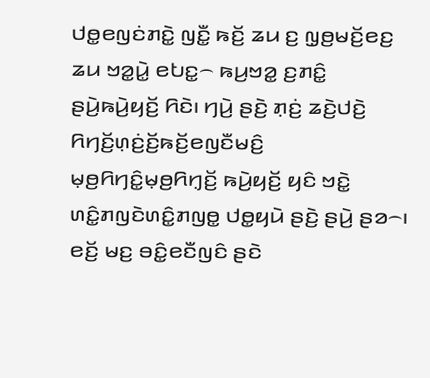ꤓꤥ꤭ꤕꤜꤢꤦꤊꤢꤧ꤭ ꤜꤢꤪ꤭ ꤒꤢꤩ꤬ ꤘꤣ ꤢ꤬ ꤜ꤫ꤥ꤬ꤗꤢꤩ꤬ꤕꤢ꤬ ꤘꤣ ꤠꤤ꤭ꤣꤧ꤭ ꤕꤝꤢ꤭꤮ ꤒꤣ꤬ꤠꤤ꤭ ꤢ꤬ꤊꤢꤨ꤭ ꤔꤣꤧ꤬ꤒꤣꤧ꤬ꤟꤢꤩ꤬ ꤖꤢꤧ꤯ ꤚꤣꤧ꤬ ꤔꤢꤧ꤬ ꤊ꤫ꤢꤦ꤬ ꤘꤢꤧ꤬ꤓꤢꤧ꤬ ꤖꤚꤢꤩ꤬ꤛ꤫ꤢꤦ꤬ꤢꤩ꤬ꤒꤢꤩ꤬ꤕꤜꤢꤪꤗꤢꤨ꤬ ꤗ꤫ꤥ꤬ꤖꤚꤢꤨ꤭ꤗ꤫ꤥ꤬ꤖꤚ꤫ꤢꤩ꤬ ꤒꤣꤧ꤬ꤟꤢꤩ꤬ ꤟꤢꤨ ꤠꤢꤧ꤭ ꤛꤢꤨ꤭ꤊꤜꤢꤧꤛꤢꤨ꤭ꤊꤜꤥ꤭ ꤓꤥ꤭ꤟꤣꤧ ꤔꤢꤧ꤬ ꤔꤣꤧ꤬ ꤔꤤ꤮꤯
ꤕꤢꤩ꤬ ꤗꤢ꤬ ꤋꤢꤨ꤭ꤕꤢꤪꤜꤢꤨ ꤔꤢꤧ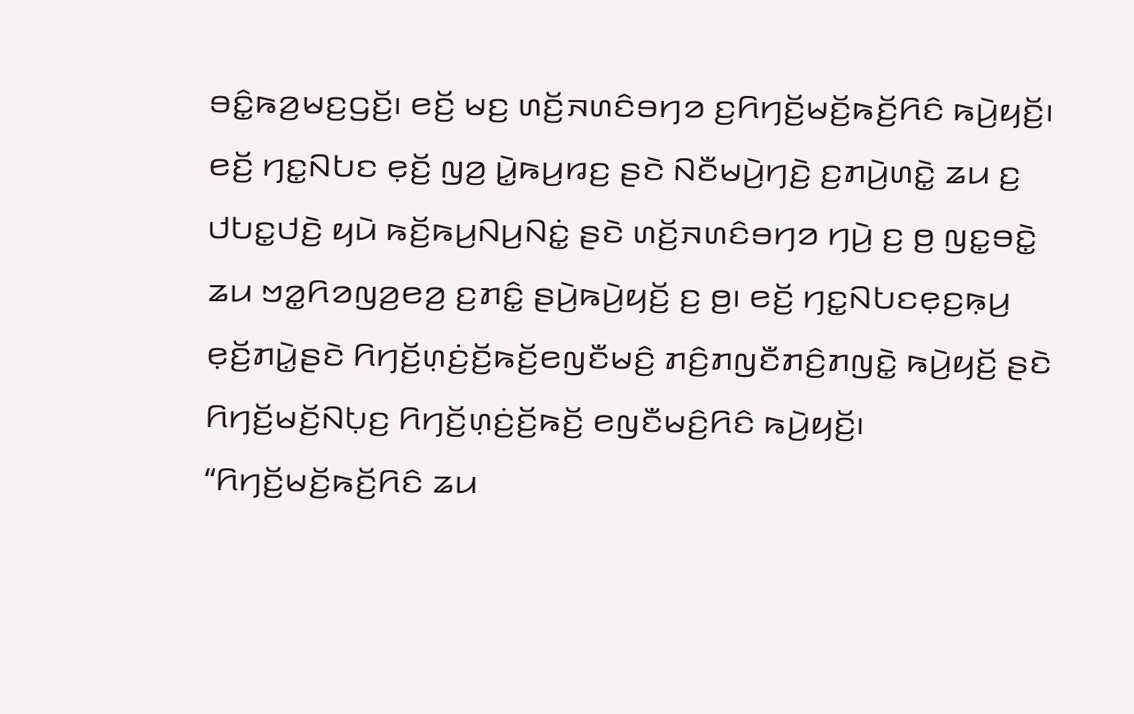ꤋꤢꤨ꤭ꤒꤤ꤬ꤗꤢ꤬ꤞꤢꤩ꤬꤯ ꤕꤢꤩ꤬ ꤗꤢ꤬ ꤛꤢꤩ꤬ꤏꤛꤢꤨꤋꤚꤤ ꤢ꤬ꤖꤚꤢꤩ꤬ꤗꤢꤩ꤬ꤒꤢꤩ꤬ꤖꤢꤨ ꤒꤣꤧ꤬ꤟꤢꤩ꤬꤯ ꤕꤢꤩ꤬ ꤚꤢ꤭ꤡꤝꤢ ꤕ꤫ꤢꤩ꤬ ꤜꤤ꤬ ꤣꤧ꤭ꤒꤣ꤬ꤙꤢ꤬ ꤔꤢꤧ ꤡꤢꤪꤗꤣꤧ꤬ꤚꤢꤧ꤬ ꤢ꤬ꤊꤣꤧ꤬ꤛꤢꤧ꤭ ꤘꤣ ꤢ꤬ ꤓꤝꤢ꤭ꤓꤢꤧ꤬ ꤟꤣꤧ ꤒꤢꤩ꤬ꤒꤣ꤬ꤡꤣ꤬ꤡꤢꤦ꤭ ꤔꤢꤧ ꤛꤢꤩ꤬ꤏꤛꤢꤨꤋꤚꤤ ꤚꤣꤧ꤬ ꤢ꤬ ꤥ꤬ ꤜꤢ꤭ꤋꤢꤧ꤭ ꤘꤣ ꤠꤤ꤭ꤖꤤꤜꤤ꤬ꤕꤤ꤬ ꤢ꤬ꤊꤢꤨ꤭ ꤔꤣꤧ꤬ꤒꤣꤧ꤬ꤟꤢꤩ꤬ ꤢ꤬ ꤥ꤬꤯ ꤕꤢꤩ꤬ ꤚꤢ꤭ꤡꤝꤢꤕ꤫ꤢ꤬ꤒ꤫ꤣ꤬ ꤕ꤫ꤢꤩ꤬ꤊꤣꤧ꤭ꤔꤢꤧ ꤖꤚꤢꤩ꤬ꤛ꤫ꤢꤦ꤬ꤢꤩ꤬ꤒꤢꤩ꤬ꤕꤜꤢꤪꤗꤢꤨ꤬ ꤊꤢꤨ꤬ꤊꤜꤢꤪꤊꤢꤨ꤬ꤊꤜꤢꤧ꤭ ꤒꤣꤧ꤬ꤟꤢꤩ꤬ ꤔꤢꤧ ꤖꤚꤢꤩ꤬ꤗꤢꤩ꤬ꤡꤝ꤫ꤢ꤬ ꤖꤚꤢꤩ꤬ꤛ꤫ꤢꤦ꤬ꤢꤩ꤬ꤒꤢꤩ꤬ ꤕꤜꤢꤪꤗꤢꤨ꤬ꤖꤢꤨ ꤒꤣꤧ꤬ꤟꤢꤩ꤬꤯
“ꤖꤚꤢꤩ꤬ꤗꤢꤩ꤬ꤒꤢꤩ꤬ꤖꤢꤨ ꤘꤣ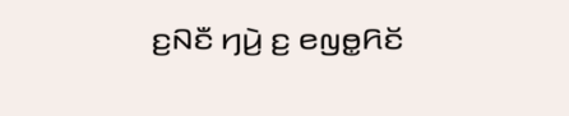ꤢ꤬ꤡꤢꤪ ꤚꤣꤧ꤬ ꤢ꤬ ꤕꤜꤥ꤭ꤖꤢꤩ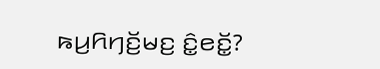ꤒꤣ꤬ꤖꤚꤢꤩ꤬ꤗꤢ꤬ ꤢꤨ꤭ꤕꤢꤩ꤭?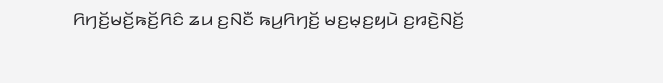ꤖꤚꤢꤩ꤬ꤗꤢꤩ꤬ꤒꤢꤩ꤬ꤖꤢꤨ ꤘꤣ ꤢ꤬ꤡꤢꤪ ꤒꤣ꤬ꤖꤚꤢꤩ꤬ ꤗꤢ꤬ꤗ꤫ꤢ꤬ꤟꤣꤧ ꤢ꤬ꤙꤢꤧ꤬ꤡꤢꤩ꤬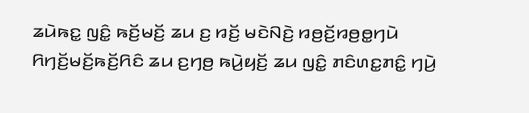ꤘꤣꤧꤒꤢ꤭ ꤜꤢꤨ꤭ ꤒꤢꤩ꤬ꤗꤢꤩ꤬ ꤘꤣ ꤢ꤬ ꤙꤢꤩ꤬ ꤗꤢꤧꤡꤢꤧ꤬ ꤙꤥ꤬ꤢꤩ꤬ꤙꤥ꤬ꤥ꤭ꤚꤣꤧ ꤖꤚꤢꤩ꤬ꤗꤢꤩ꤬ꤒꤢꤩ꤬ꤖꤢꤨ ꤘꤣ ꤢ꤬ꤚꤥ꤬ ꤒꤣꤧ꤬ꤟꤢꤩ꤬ ꤘꤣ ꤜꤢꤨ꤭ ꤊꤢꤨꤛꤢ꤭ꤊꤢꤨ꤭ ꤚꤣꤧ꤬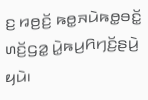ꤢ꤬ ꤙꤥ꤬ꤢꤩ꤬ ꤒꤥ꤭ꤏꤣꤧꤒꤥ꤭ꤋꤢꤩ꤭ ꤛꤢꤩ꤬ꤞꤤ꤭ ꤣꤧ꤭ꤒꤣ꤬ꤖꤚꤢꤩ꤬ꤔꤣꤧ꤬ ꤟꤣꤧ꤯